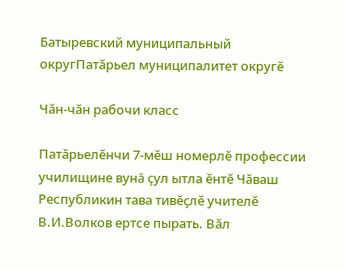Батыревский муниципальный округПатăрьел муниципалитет округĕ

Чăн-чăн рабочи класс

Патăрьелĕнчи 7-мĕш номерлĕ профессии училищине вунă çул ытла ĕнтĕ Чăваш Республикин тава тивĕçлĕ учителĕ В.И.Волков ертсе пырать. Вăл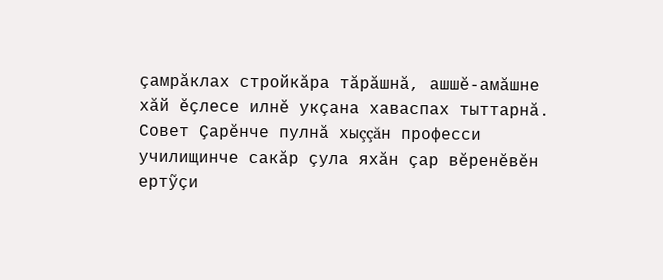çамрăклах стройкăра тăрăшнă, ашшĕ-амăшне хăй ĕçлесе илнĕ укçана хаваспах тыттарнă. Совет Çарĕнче пулнă хыççăн професси училищинче сакăр çула яхăн çар вĕренĕвĕн ертỹçи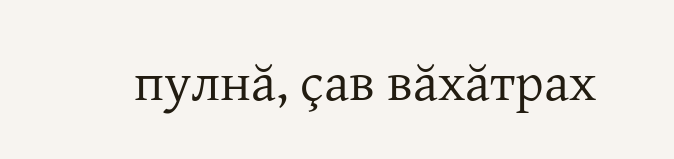пулнă, çав вăхăтрах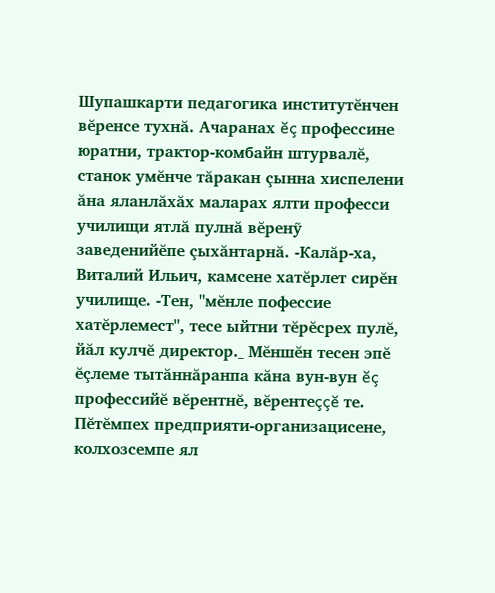Шупашкарти педагогика институтĕнчен вĕренсе тухнă. Ачаранах ĕç профессине юратни, трактор-комбайн штурвалĕ, станок умĕнче тăракан çынна хиспелени ăна яланлăхăх маларах ялти професси училищи ятлă пулнă вĕренỹ заведенийĕпе çыхăнтарнă. -Калăр-ха, Виталий Ильич, камсене хатĕрлет сирĕн училище. -Тен, "мĕнле пофессие хатĕрлемест", тесе ыйтни тĕрĕсрех пулĕ, йăл кулчĕ директор._ Мĕншĕн тесен эпĕ ĕçлеме тытăннăранпа кăна вун-вун ĕç профессийĕ вĕрентнĕ, вĕрентеççĕ те. Пĕтĕмпех предприяти-организацисене, колхозсемпе ял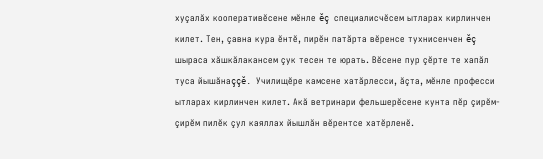хуçалăх кооперативĕсене мĕнле ĕç специалисчĕсем ытларах кирлинчен килет. Тен, çавна кура ĕнтĕ, пирĕн патăрта вĕренсе тухнисенчен ĕç шыраса хăшкăлакансем çук тесен те юрать. Вĕсене пур çĕрте те хапăл туса йышăнаççĕ. Училищĕре камсене хатăрлесси, ăçта, мĕнле професси ытларах кирлинчен килет. Акă ветринари фельшерĕсене кунта пĕр çирĕм-çирĕм пилĕк çул каяллах йышлăн вĕрентсе хатĕрленĕ.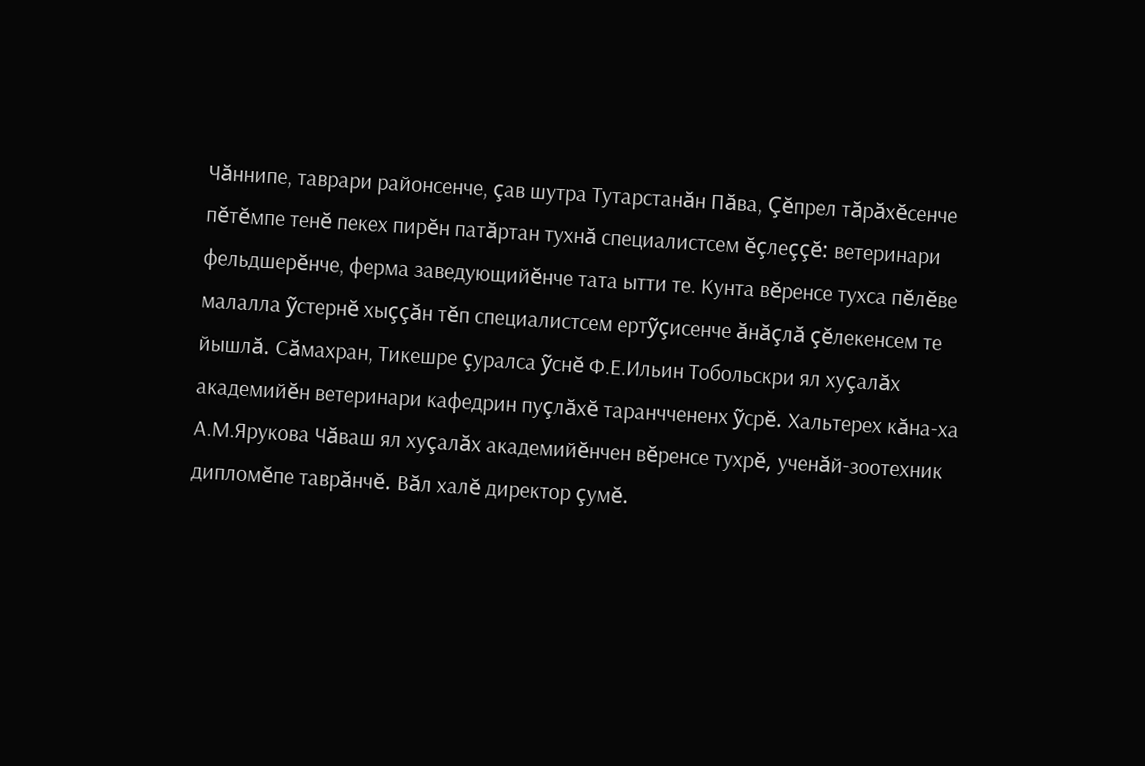Чăннипе, таврари районсенче, çав шутра Тутарстанăн Пăва, Çĕпрел тăрăхĕсенче пĕтĕмпе тенĕ пекех пирĕн патăртан тухнă специалистсем ĕçлеççĕ: ветеринари фельдшерĕнче, ферма заведующийĕнче тата ытти те. Кунта вĕренсе тухса пĕлĕве малалла ỹстернĕ хыççăн тĕп специалистсем ертỹçисенче ăнăçлă çĕлекенсем те йышлă. Сăмахран, Тикешре çуралса ỹснĕ Ф.Е.Ильин Тобольскри ял хуçалăх академийĕн ветеринари кафедрин пуçлăхĕ таранччененх ỹсрĕ. Хальтерех кăна-ха А.М.Ярукова Чăваш ял хуçалăх академийĕнчен вĕренсе тухрĕ, ученăй-зоотехник дипломĕпе таврăнчĕ. Вăл халĕ директор çумĕ.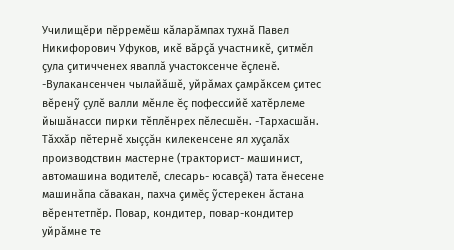Училищĕри пĕрремĕш кăларăмпах тухнă Павел Никифорович Уфуков, икĕ вăрçă участникĕ, çитмĕл çула çитичченех яваплă участоксенче ĕçленĕ. -Вулакансенчен чылайăшĕ, уйрăмах çамрăксем çитес вĕренỹ çулĕ валли мĕнле ĕç пофессийĕ хатĕрлеме йышăнасси пирки тĕплĕнрех пĕлесшĕн. -Тархасшăн. Тăххăр пĕтернĕ хыççăн килекенсене ял хуçалăх производствин мастерне (тракторист- машинист, автомашина водителĕ, слесарь- юсавçă) тата ĕнесене машинăпа сăвакан, пахча çимĕç ỹстерекен ăстана вĕрентетпĕр. Повар, кондитер, повар-кондитер уйрăмне те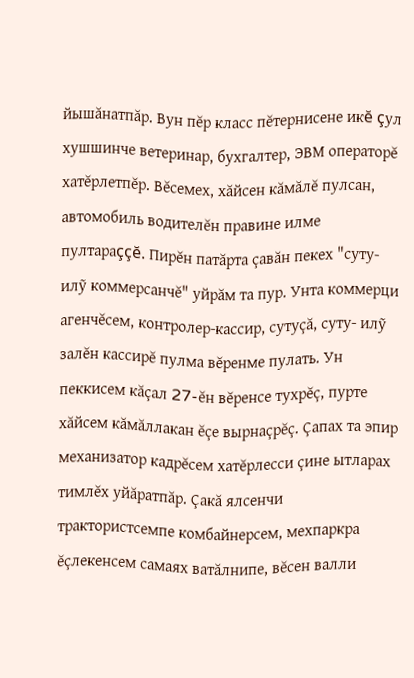йышăнатпăр. Вун пĕр класс пĕтернисене икĕ çул хушшинче ветеринар, бухгалтер, ЭВМ операторĕ хатĕрлетпĕр. Вĕсемех, хăйсен кăмăлĕ пулсан, автомобиль водителĕн правине илме пултараççĕ. Пирĕн патăрта çавăн пекех "суту-илỹ коммерсанчĕ" уйрăм та пур. Унта коммерци агенчĕсем, контролер-кассир, сутуçă, суту- илỹ залĕн кассирĕ пулма вĕренме пулать. Ун пеккисем кăçал 27-ĕн вĕренсе тухрĕç, пурте хăйсем кăмăллакан ĕçе вырнаçрĕç. Çапах та эпир механизатор кадрĕсем хатĕрлесси çине ытларах тимлĕх уйăратпăр. Çакă ялсенчи трактористсемпе комбайнерсем, мехпаркра ĕçлекенсем самаях ватăлнипе, вĕсен валли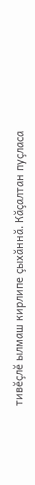тивĕçлĕ ылмаш кирлипе çыхăннă. Кăçалтан пуçласа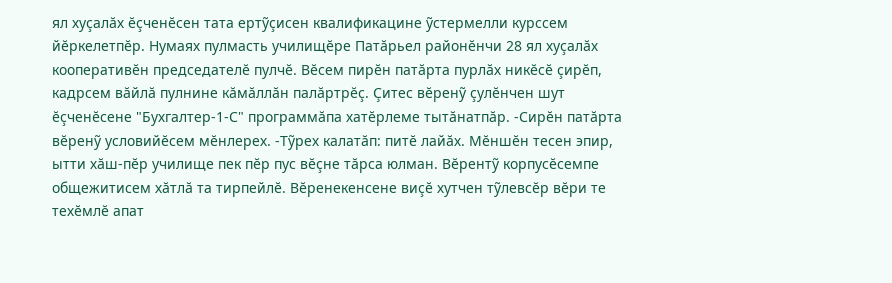ял хуçалăх ĕçченĕсен тата ертỹçисен квалификацине ỹстермелли курссем йĕркелетпĕр. Нумаях пулмасть училищĕре Патăрьел районĕнчи 28 ял хуçалăх кооперативĕн председателĕ пулчĕ. Вĕсем пирĕн патăрта пурлăх никĕсĕ çирĕп, кадрсем вăйлă пулнине кăмăллăн палăртрĕç. Çитес вĕренỹ çулĕнчен шут ĕçченĕсене "Бухгалтер-1-С" программăпа хатĕрлеме тытăнатпăр. -Сирĕн патăрта вĕренỹ условийĕсем мĕнлерех. -Тỹрех калатăп: питĕ лайăх. Мĕншĕн тесен эпир, ытти хăш-пĕр училище пек пĕр пус вĕçне тăрса юлман. Вĕрентỹ корпусĕсемпе общежитисем хăтлă та тирпейлĕ. Вĕренекенсене виçĕ хутчен тỹлевсĕр вĕри те техĕмлĕ апат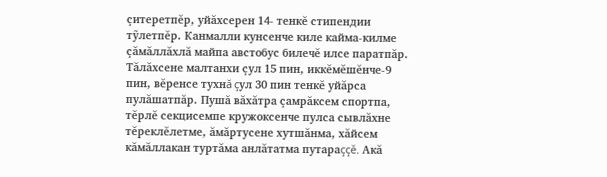çитеретпĕр, уйăхсерен 14- тенкĕ стипендии тỹлетпĕр. Канмалли кунсенче киле кайма-килме çăмăллăхлă майпа австобус билечĕ илсе паратпăр. Тăлăхсене малтанхи çул 15 пин, иккĕмĕшĕнче-9 пин, вĕренсе тухнă çул 30 пин тенкĕ уйăрса пулăшатпăр. Пушă вăхăтра çамрăксем спортпа, тĕрлĕ секцисемпе кружоксенче пулса сывлăхне тĕреклĕлетме, ăмăртусене хутшăнма, хăйсем кăмăллакан туртăма анлăтатма путараççĕ. Акă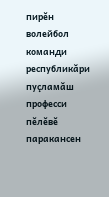пирĕн волейбол команди республикăри пуçламăш професси пĕлĕвĕ паракансен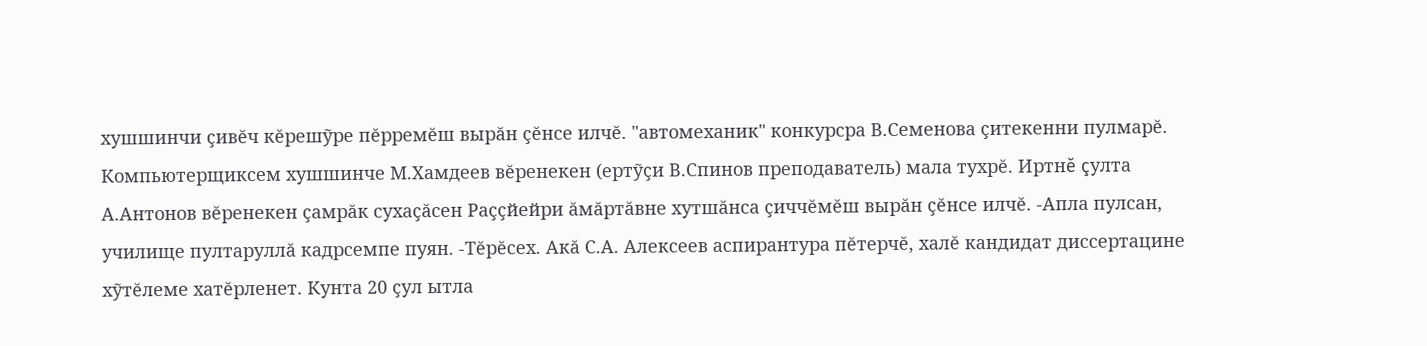хушшинчи çивĕч кĕрешỹре пĕрремĕш вырăн çĕнсе илчĕ. "автомеханик" конкурсра В.Семенова çитекенни пулмарĕ. Компьютерщиксем хушшинче М.Хамдеев вĕренекен (ертỹçи В.Спинов преподаватель) мала тухрĕ. Иртнĕ çулта А.Антонов вĕренекен çамрăк сухаçăсен Раççйейри ăмăртăвне хутшăнса çиччĕмĕш вырăн çĕнсе илчĕ. -Апла пулсан, училище пултаруллă кадрсемпе пуян. -Тĕрĕсех. Акă С.А. Алексеев аспирантура пĕтерчĕ, халĕ кандидат диссертацине хỹтĕлеме хатĕрленет. Кунта 20 çул ытла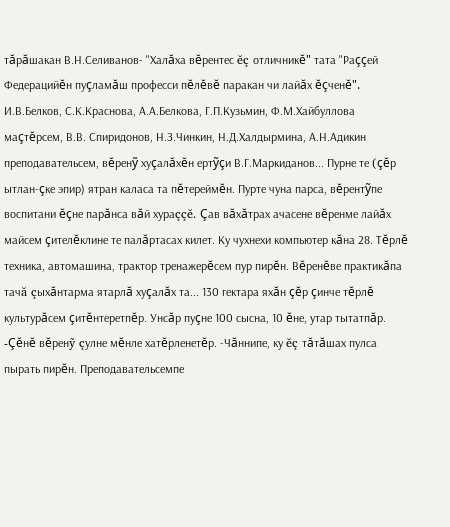тăрăшакан В.Н.Селиванов- "Халăха вĕрентес ĕç отличникĕ" тата "Раççей Федерацийĕн пуçламăш професси пĕлĕвĕ паракан чи лайăх ĕçченĕ". И.В.Белков, С.К.Краснова, А.А.Белкова, Г.П.Кузьмин, Ф.М.Хайбуллова маçтĕрсем, В.В. Спиридонов, Н.З.Чинкин, Н.Д.Халдырмина, А.Н.Адикин преподавательсем, вĕренỹ хуçалăхĕн ертỹçи В.Г.Маркиданов... Пурне те (çĕр ытлан-çке эпир) ятран каласа та пĕтереймĕн. Пурте чуна парса, вĕрентỹпе воспитани ĕçне парăнса вăй хураççĕ. Çав вăхăтрах ачасене вĕренме лайăх майсем çителĕклине те палăртасах килет. Ку чухнехи компьютер кăна 28. Тĕрлĕ техника, автомашина, трактор тренажерĕсем пур пирĕн. Вĕренĕве практикăпа тачă çыхăнтарма ятарлă хуçалăх та... 130 гектара яхăн çĕр çинче тĕрлĕ культурăсем çитĕнтеретпĕр. Унсăр пуçне 100 сысна, 10 ĕне, утар тытатпăр. -Çĕнĕ вĕренỹ çулне мĕнле хатĕрленетĕр. -Чăннипе, ку ĕç тăтăшах пулса пырать пирĕн. Преподавательсемпе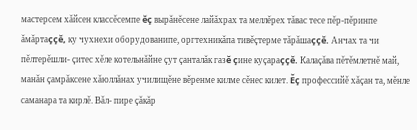мастерсем хăйсен классĕсемпе ĕç вырăнĕсене лайăхрах та меллĕрех тăвас тесе пĕр-пĕринпе ăмăртаççĕ, ку чухнехи оборудованипе, оргтехникăпа тивĕçтерме тăрăшаççĕ. Анчах та чи пĕлтерĕшли- çитес хĕле котельнăйне çут çанталăк газĕ çине куçараççĕ. Калаçăва пĕтĕмлетнĕ май, манăн çамрăксене хăюллăнах училищĕне вĕренме килме сĕнес килет. Ĕç профессийĕ хăçан та, мĕнле саманара та кирлĕ. Вăл- пире çăкăр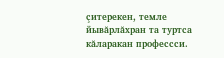çитерекен, темле йывăрлăхран та туртса кăларакан профессси.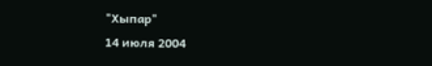"Хыпар"
14 июля 2004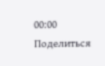00:00
Поделиться